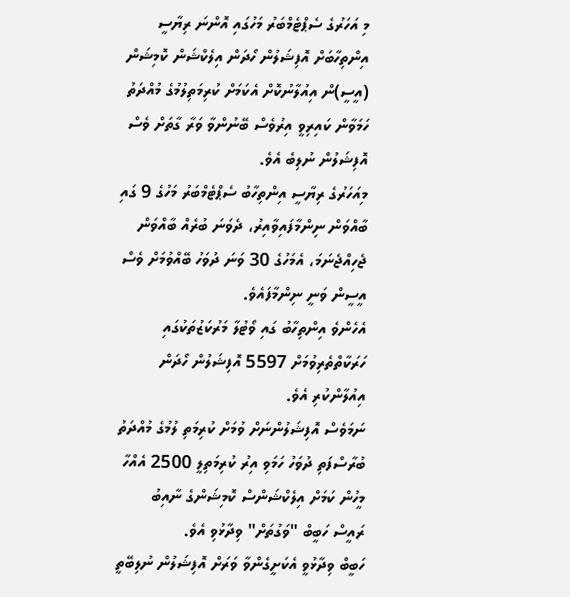މި އަހަރުގެ ސެޕްޓެމްބަރު މަހުގައި އޮންނަ ރިޔާސީ އިންތިހާބަށް އޮފިޝަލުން ހޯދަން އިލެކްޝަން ކޮމިޝަން (އީސީ)ން އިއުލާނުކޮށް އެކަމަށް ކުރިމަތިލުމުގެ މުއްދަތު ހަމަވާން ކައިރިވީ އިރުވެސް ބޭނުންވާ ވަރާ ގާތަށް ވެސް އޮފިޝަލުން ނުލިބެ އެވެ.
މިއަހަރުގެ ރިޔާސީ އިންތިހާބު ސެޕްޓެމްބަރު މަހުގެ 9 ގައި ބާއްވަން ނިންމާފައިވާއިރު، ދެވަނަ ބުރެއް ބާއްވަން ޖެހިއްޖެނަމަ، އެމަހުގެ 30 ވަނަ ދުވަހު ބޭއްވުމަށް ވެސް އީސީން ވަނީ ނިންމާފައެވެ.
އެހެންވެ އިންތިހާބު ގައި ވޯޓުލާ މަރުކަޒުތަކުގައި ހަރަކާތްތެރިވުމަށް 5597 އޮފިޝަލުން ހޯދަން އިއުލާންކުރި އެވެ.
ނަމަވެސް އޮފިޝަލުންނަށް ވުމަށް ކުރިމަތި ލުމުގެ މުއްދަތު ބުރާސްފަތި ދުވަހު ހަމަވި އިރު ކުރިމަތިލީ 2500 އެއްހާ މީހުން ކަމަށް އިލެކްޝަންސް ކޮމިޝަންގެ ނާއިބު ރައީސް ހަބީބް "ވަގުތަށް" ވިދާޅުވި އެވެ.
ހަބީބް ވިދާޅުވީ އެކަށީގެންވާ ވަރަށް އޮފިޝަލުން ނުލިބޭތީ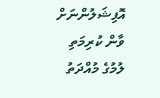އޮފިޝަލުންނަށް ވާން ކުރިމަތި ލުމުގެ މުއްދަތު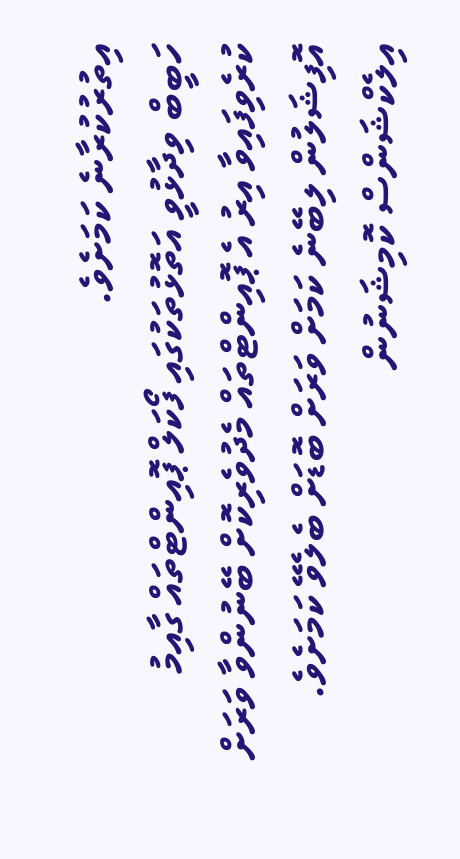އިތުރުކުރާނެ ކަމަށެވެ.
ހަބީބް ވިދާޅުވީ އަތޮޅުތަކުގައި ފޯކަލް ޕޮއިންޓްތައް ގާއިމު ކުރެވިފައިވާ އިރު އެ ޕޮއިންޓްތައް މެދުވެރިކޮށް ބޭނުންވާ ވަރަށް އޮފިޝަލުން ލިބޭނެ ކަމަށް ވަރަށް ބޮޑަށް ބެލެވޭ ކަމަށެވެ.
އިލެކްޝަންސް ކޮމިޝަނުން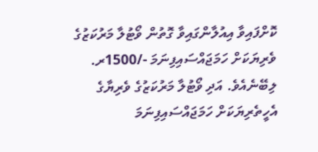ކޮށްފައިވާ އިއުލާންގައިވާ ގޮތުން ވޯޓުލާ މަރުކަޒުގެ ވެރިޔަކަށް ހަމަޖައްސައިފިނަމަ -/1500ރ. ލިބޭނެއެވެ. އަދި ވޯޓުލާ މަރުކަޒުގެ ވެރިޔާގެ އެހީތެރިޔަކަށް ހަމަޖައްސައިފިނަމަ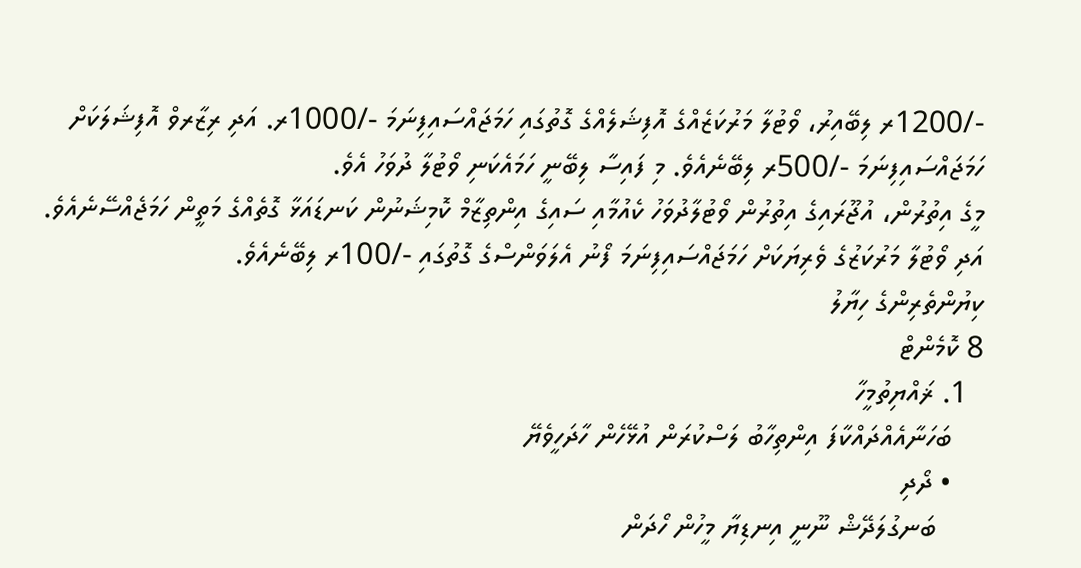-/1200ރ ލިބޭއިރު، ވޯޓުލާ މަރުކަޒެއްގެ އޮފިޝަލެއްގެ ގޮތުގައި ހަމަޖައްސައިފިނަމަ -/1000ރ. އަދި ރިޒާރވް އޮފިޝަލަކަށް ހަމަޖައްސައިފިނަމަ -/500ރ ލިބޭނެއެވެ. މި ފައިސާ ލިބޭނީ ހަމައެކަނި ވޯޓުލާ ދުވަހު އެވެ.
މީގެ އިތުރުން، އުޖޫރައިގެ އިތުރުން ވޯޓުލާދުވަހު ކެއުމާއި ސައިގެ އިންތިޒާމް ކޮމިޝަނުން ކަނޑައަޅާ ގޮތެއްގެ މަތީން ހަމަޖެއްސޭނެއެވެ. އަދި ވޯޓުލާ މަރުކަޒުގެ ވެރިޔަކަށް ހަމަޖައްސައިފިނަމަ ފޯނު އެލަވަންސްގެ ގޮތުގައި -/100ރ ލިބޭނެއެވެ.
ކިޔުންތެރިންގެ ހިޔާލު
8 ކޮމެންޓް
  1. ޜައްޔިތުމީހާ
    ބަހަނާއެއްދައްކާފަ އިންތިހާބު ލަސްކުރަން އުޅޭހެން ހާދަހީވެޔޭ
    • ދޯދި
      ބަނގުލަދޭޝް ނޫނީ އިނޑިޔާ މީހުން ހޯދަން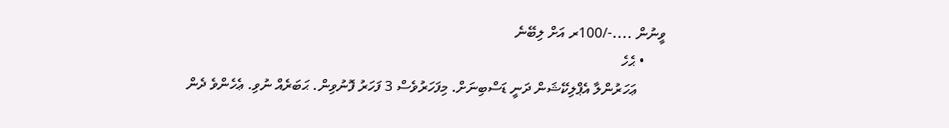ވީނުން ....-/100ރ އަށް ލިބޭނެ
      • ޙެހެ
        ޢަހަރުންލާ އެޕްލިކޭޝަން ދަނީ ޑަސްބިނަށް. މިފަހަރުވެސް 3 ފަހަރު ފޮނުވިން. ޙަބަރެއް ނުވި. ޢެހެންވެ ދެން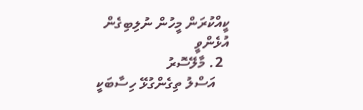ކީއްކުރަން މީހުން ނުލިބިގެން އުޅެންވީ
  2. މާލޭސޮރު
    އަސްލު ތިގެންގުޅޭ ހިސާބަކީ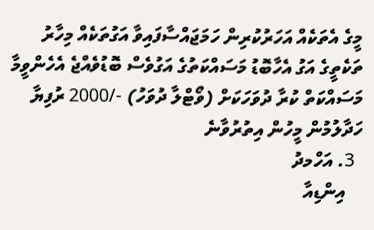މީގެ އެތަކެއް އަހަރުކުރިން ހަމަޖައްސާފައިވާ އަގުތަކެއް މިހާރު ތަކެތީގެ އަގު އެހާބޮޑު މަސައްކަތުގެ އަގުވެސް ބޮޑުވެއްޖެ އެހެންވީމާ މަސައްކަތް ކުރާ ދުވަހަކަށް (ވޯޓްލާ ދުވަހު) -/2000 ރުފިޔާ ހަދާލުމުން މީހުން އިތުރުވާނެ
  3. އަހްމދު
    އިންޑިއާ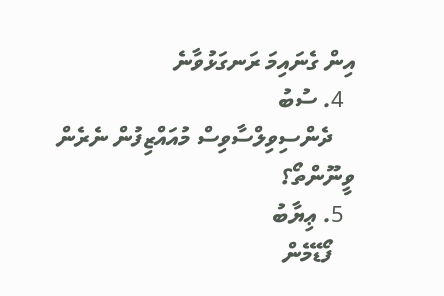އިން ގެނައިމަ ރަނގަޅުވާނެ
  4. ސުބު
    ދެންސިވިލްސާވިސް މުއައްޒިފުން ނެރެން ވީނޫންތޯ؟
  5. ޢިޔާބު
    ފޯޑޭމެން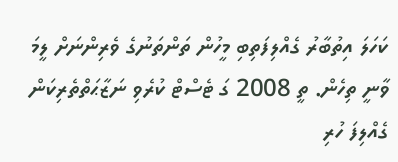ކަހަލަ އިތުބާރު ގެއްލިފަތިބި މީހުން ތަންތަނުގެ ވެރިންނަށް ލީމަ ވާނީ ތިހެން. ތީ 2008 ގަ ޓެސްޓް ކުރެވި ނަޒާޙަތްތެރިކަން ގެއްލިފަ ހުރި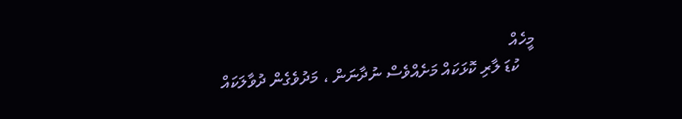މީހެއް
    ކުޑަ ލާރި ކޮޅަކައް މަށެއްވެސް ނުދާނަން ، މަދުވެގެން ދުވާލަކައް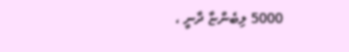5000 ލިބެންޏާ ދާނީ ،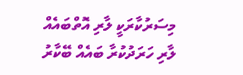މިސަރުކާރަކީ ލާރި އޮތްބައެއް ލާރި ހަރަދުކުރާ ބައެއް ބޭކާރު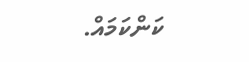ކަންކަމައް.